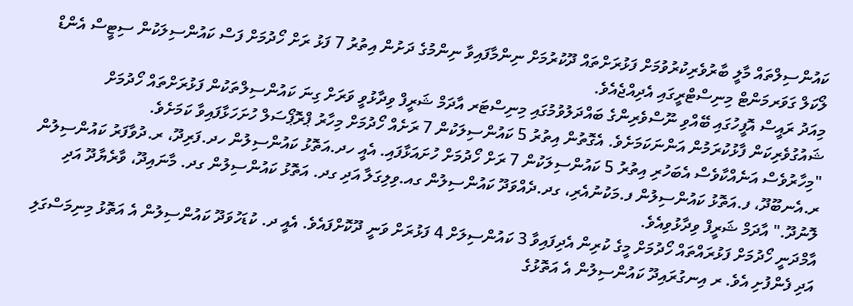ކައުންސިލްތައް މާލީ ބާރުވެރިކުރުވުމަށް ފަޅުރަށްތައް ދޫކުރުމަށް ނިންމާފައިވާ ނިންމުގެ ދަށުން އިތުރު 7 ފަޅު ރަށް ހޯދުމަށް ފަސް ކައުންސިލަކުން ސިޓީސް އެންޑް ލޯކަލް ގަވަރމަންޓް މިނިސްޓްރީގައި އެދިއްޖެއެވެ.
މިއަދު ރައީސް އޮފީހުގައި ބޭއްވި ނޫސްވެރިންގެ ބައްދަލުވުމުގައި މިނިސްޓަރ އާދަމް ޝަރީފް ވިދާޅުވީ ވަރަށް ގިނަ ކައުންސިލްތަކުން ފަޅުރަށްތައް ހޯދުމަށް ޝައުގުވެރިކަން ފާޅުކުރަމުން އަންނަކަމަށެވެ. އެގޮތުން އިތުރު 5 ކައުންސިލަކުން 7 ރަށެއް ހޯދުމަށް މިހާރު ޕްރޮޕޯސަލް ހުށަހަޅާފައިވާ ކަމަށެވެ.
"މިހާރުވެސް އަނެއްކާވެސް އެބަހުރި އިތުރު 5 ކައުންސިލަކުން 7 ރަށް ހޯދުމަށް ހުށައަޅާފައި. އެއީ ހދ.އަތޮޅު ކައުންސިލުން ހދ.ފަރިދޫ، ރ.ދުވާފަރު ކައުންސިލުން ރ.އެނބޫދޫ، ފ.އަތޮޅު ކައުންސިލުން ފ.މަކުނުއެރި، ގދ.ދެއްވަދޫ ކައުންސިލުން ގއ.ވިލިގަލާ އަދި ގދ. އަތޮޅު ކައުންސިލުން ގދ. މާނައިދޫ، ވާރެޔާދޫ އަދި ލޮނުދޫ." އާދަމް ޝަރީފް ވިދާޅުވިއެވެ.
އާމްދަނީ ހޯދުމަށް ފަޅުރައްތައް ހޯދުމަށް މީގެ ކުރިން އެދިފައިވާ 3 ކައުންސިލަށް 4 ފަޅުރަށް ވަނީ ދޫކޮށްފައެވެ. އެއީ ދ. ކުޑަހުވަދޫ ކައުންސިލުން އެ އަތޮޅު މިނިމަސްގަލި އަދި ފެންފުށި އެވެ. ރ އިނގުރައިދޫ ކައުންސިލުން އެ އަތޮޅުގެ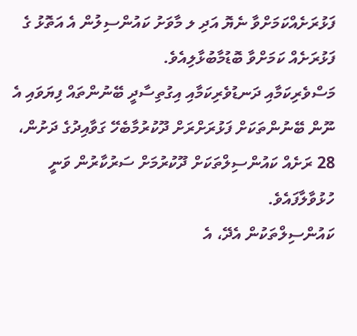ފަޅުރަށެއްކަމަށްވާ ނެޔޮ އަދި ލ މާވަށު ކައުންސިލުން އެ އަތޮޅު ގެ ފަޅުރަށެއް ކަމަށްވާ ބޮޑުމާބުޅާލިއެވެ.
މަސްވެރިކަމާއި ދަނޑުވެރިކަމާއި އިގުތިސާދީ ބޭނުންތައް ފިޔަވައި އެ ނޫން ބޭނުންތަކަށް ފަޅުރަށްރަށް ދޫކުރުމާބެހޭ ގަވާއިދުގެ ދަށުން، 28 ރަށެއް ކައުންސިލްތަކަށް ދޫކުރުމަށް ސަރުކާރުން ވަނީ ހުޅުވާލާފައެވެ.
ކައުންސިލްތަކުން އެދޭ، އެ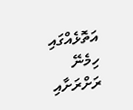އަތޮޅެއްގައި ހިމެނޭ ރަށްރަށާއި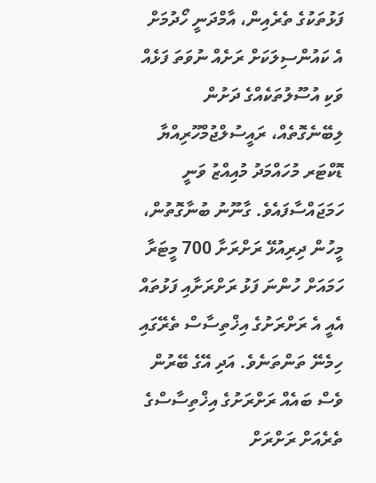ފަޅުތަކުގެ ތެރެއިން، އާމްދަނީ ހޯދުމަށް އެ ކައުންސިލަކަށް ރަށެއް ނުވަތަ ފަޅެއް ވަކި އުސޫލުތަކެއްގެ ދަށުން ލިބޭނެގޮތެއް، ރައީސުލްޖުމްހޫރިއްޔާ ޑޮކްޓަރ މުހައްމަދު މުއިއްޒު ވަނީ ހަމަޖައްސާފައެވެ. ގާނޫނު ބުނާގޮތުން، މީހުން ދިރިއުޅޭ ރަށްރަށާ 700 މީޓަރާ ހަމައަށް ހުންނަ ފަޅު ރަށްރަށާއި ފަޅުތައް އެއީ އެ ރަށްރަށުގެ އިޚްތިސާސް ތެރޭގައި ހިމެނޭ ތަންތަނެވެ. އަދި އޭގެ ބޭރުން ވެސް ބައެއް ރަށްރަށުގެ އިޚްތިސާސްގެ ތެރެއަށް ރަށްރަށް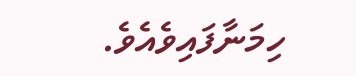ހިމަނާފައިވެއެވެ.